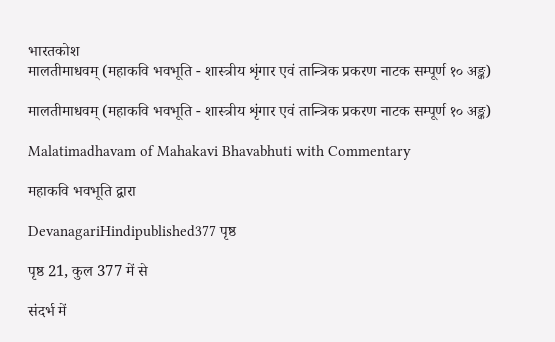भारतकोश
मालतीमाधवम् (महाकवि भवभूति - शास्त्रीय शृंगार एवं तान्त्रिक प्रकरण नाटक सम्पूर्ण १० अङ्क)

मालतीमाधवम् (महाकवि भवभूति - शास्त्रीय शृंगार एवं तान्त्रिक प्रकरण नाटक सम्पूर्ण १० अङ्क)

Malatimadhavam of Mahakavi Bhavabhuti with Commentary

महाकवि भवभूति द्वारा

DevanagariHindipublished377 पृष्ठ

पृष्ठ 21, कुल 377 में से

संदर्भ में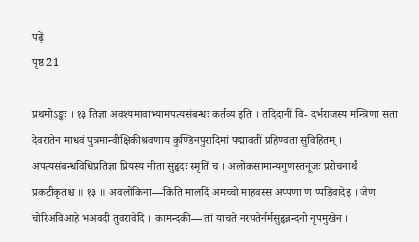पढ़ें
पृष्ठ 21

प्रथमोऽङ्कः । १३ तिज्ञा अवश्यमावाभ्यामपत्यसंबन्धः कर्तव्य इति । तदिदानीं वि- दर्भराजस्य मन्त्रिणा सता देवरातेन माधवं पुत्रमान्वीक्षिकीश्रवणाय कुण्डिनपुरादिमां पद्मावतीं प्रहिण्वता सुविहितम् । अपत्यसंबन्धविधिप्रतिज्ञा प्रियस्य नीता सुहृदः स्मृतिं च । अलोकसामान्यगुणस्तनूजः प्ररोचनार्थं प्रकटीकृतश्च ॥ १३ ॥ अवलोकिना—किंति मालदिं अमच्चो माहवस्स अप्पणा ण प्पडिवादेइ । जेण चोरिअविआहे भअवदी तुवरावेदि । कामन्दकी— तां याचते नरपतेर्नर्मसुहृन्नन्दनो नृपमुखेन ।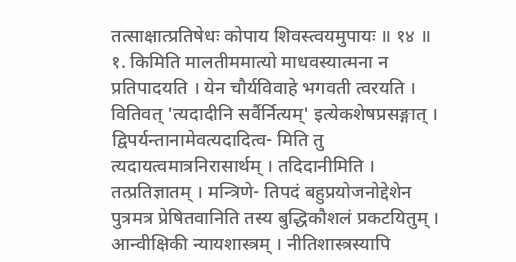तत्साक्षात्प्रतिषेधः कोपाय शिवस्त्वयमुपायः ॥ १४ ॥ १. किमिति मालतीममात्यो माधवस्यात्मना न प्रतिपादयति । येन चौर्यविवाहे भगवती त्वरयति । वितिवत् 'त्यदादीनि सर्वैर्नित्यम्' इत्येकशेषप्रसङ्गात् । द्विपर्यन्तानामेवत्यदादित्व- मिति तु त्यदायत्वमात्रनिरासार्थम् । तदिदानीमिति । तत्प्रतिज्ञातम् । मन्त्रिणे- तिपदं बहुप्रयोजनोद्देशेन पुत्रमत्र प्रेषितवानिति तस्य बुद्धिकौशलं प्रकटयितुम् । आन्वीक्षिकी न्यायशास्त्रम् । नीतिशास्त्रस्यापि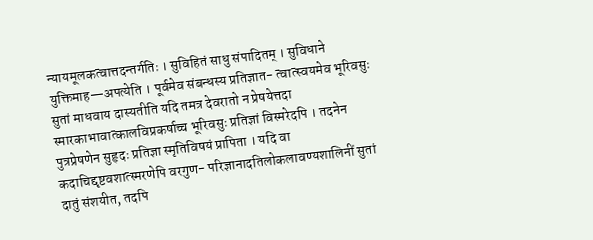न्यायमूलकत्वात्तदन्तर्गतिः । सुविहितं साधु संपादितम् । सुविधाने युक्तिमाह—अपत्येति । पूर्वमेव संबन्धस्य प्रतिज्ञात- त्वात्स्वयमेव भूरिवसुः सुतां माधवाय दास्यतीति यदि तमत्र देवरातो न प्रेषयेत्तदा स्मारकाभावात्कालविप्रकर्षाच्च भूरिवसुः प्रतिज्ञां विस्मरेदपि । तदनेन पुत्रप्रेषणेन सुहृदः प्रतिज्ञा स्मृतिविषयं प्रापिता । यदि वा कदाचिद्दृष्टवशात्स्मरणेपि वरगुण- परिज्ञानादतिलोकलावण्यशालिनीं सुतां दातुं संशयीत, तदपि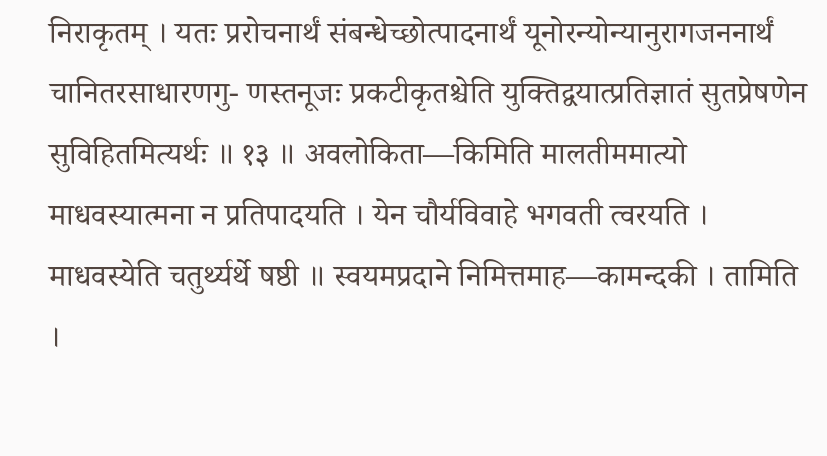निराकृतम् । यतः प्ररोचनार्थं संबन्धेच्छोत्पादनार्थं यूनोरन्योन्यानुरागजननार्थं चानितरसाधारणगु- णस्तनूजः प्रकटीकृतश्चेति युक्तिद्वयात्प्रतिज्ञातं सुतप्रेषणेन सुविहितमित्यर्थः ॥ १३ ॥ अवलोकिता—किमिति मालतीममात्यो माधवस्यात्मना न प्रतिपादयति । येन चौर्यविवाहे भगवती त्वरयति । माधवस्येति चतुर्थ्यर्थे षष्ठी ॥ स्वयमप्रदाने निमित्तमाह—कामन्दकी । तामिति ।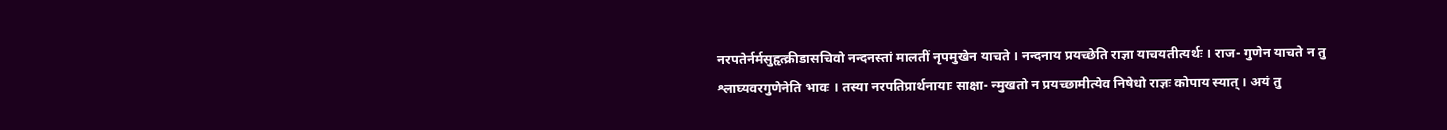नरपतेर्नर्मसुहृत्क्रीडासचिवो नन्दनस्तां मालतीं नृपमुखेन याचते । नन्दनाय प्रयच्छेति राज्ञा याचयतीत्यर्थः । राज- गुणेन याचते न तु श्लाघ्यवरगुणेनेति भावः । तस्या नरपतिप्रार्थनायाः साक्षा- न्मुखतो न प्रयच्छामीत्येव निषेधो राज्ञः कोपाय स्यात् । अयं तु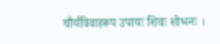चौर्यविवाहरूप उपायः शिवः शोभनः ।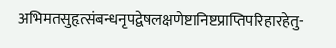अभिमतसुहृत्संबन्धनृपद्वेषलक्षणेष्टानिष्टप्राप्तिपरिहारहेतु-